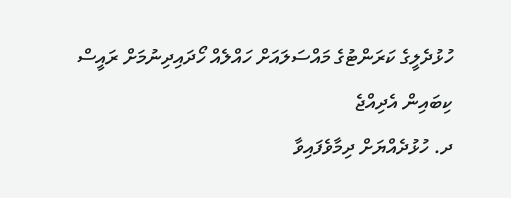ހުޅުދެލީގެ ކަރަންޓުގެ މައްސަލައަށް ހައްލެއް ހޯދައިދިނުމަށް ރައީސް ކިބައިން އެދިއްޖެ
ދ. ހުޅުދެއްޔަށް ދިމާވެފައިވާ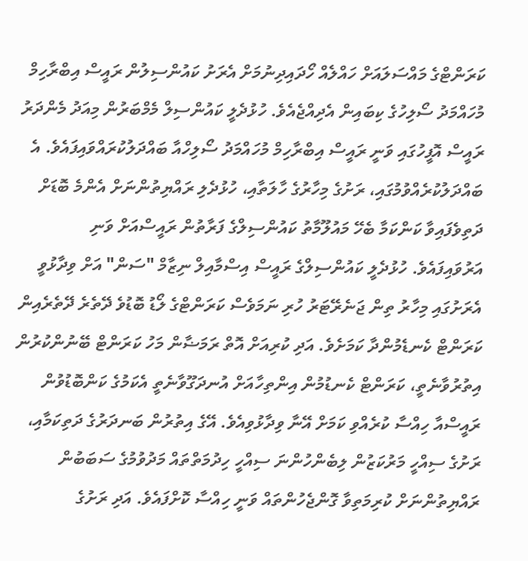ކަރަންޓްގެ މައްސަލައަށް ހައްލެއް ހޯދައިދިނުމަށް އެރަށު ކައުންސިލުން ރައީސް އިބްރާހިމް މުހައްމަދު ސޯލިހުގެ ކިބައިން އެދިއްޖެއެވެ. ހުޅުދެލީ ކައުންސިލް މެމްބަރުން މިއަދު މެންދަރު ރައީސް އޮފީހުގައި ވަނީ ރައީސް އިބްރާހިމް މުހައްމަދު ސޯލިހްއާ ބައްދަލުކުރައްވައިފައެވެ. އެ ބައްދަލުކުރެއްވުމުގައި، ރަށުގެ މިހާރުގެ ހާލަތާއި، ހުޅުދެލި ރައްޔިތުންނަށް އެންމެ ބޮޑަށް ދަތިވެފައިވާ ކަންކަމާ ބެހޭ މައުލޫމާތު ކައުންސިލްގެ ފަރާތުން ރައީސްއަށް ވަނި އަރުވައިފައެވެ. ހުޅުދެލީ ކައުންސިލްގެ ރައީސް އިސްމާއިލް ނިޒާމް "ސަން" އަށް ވިދާޅުވީ އެރަށުގައި މިހާރު ތިން ޖަނެރޭޓަރު ހުރި ނަމަވެސް ކަރަންޓްގެ ލޯޑު ބޮޑުވެ ދޭތެރެ ދޭތެރެއިން ކަރަންޓް ކެނޑެމުންދާ ކަމަށެވެ. އަދި ކުރިއަށް އޮތް ރަމަޟާން މަހު ކަރަންޓް ބޭނުންކުރުން އިތުރުވާނެތީ، ކަރަންޓް ކެނޑުމުން އިންތިހާއަށް އުނދަގޫވާނެތީ އެކަމުގެ ކަންބޮޑުވުން ރައީސްއާ ހިއްސާ ކުރެއްވި ކަމަށް އޭނާ ވިދާޅުވިއެވެ. އޭގެ އިތުރުން ބަނދަރުގެ ދަތިކަމާއި، ރަށުގެ ސިއްހީ މަރުކަޒުން ލިބެންހުންނަ ސިއްހީ ހިދުމަތްތައް މަދުވުމުގެ ސަބަބުން ރައްޔިތުންނަށް ކުރިމަތިވާ ގޮންޖެހުންތައް ވަނީ ހިއްސާ ކޮށްފައެވެ. އަދި ރަށުގެ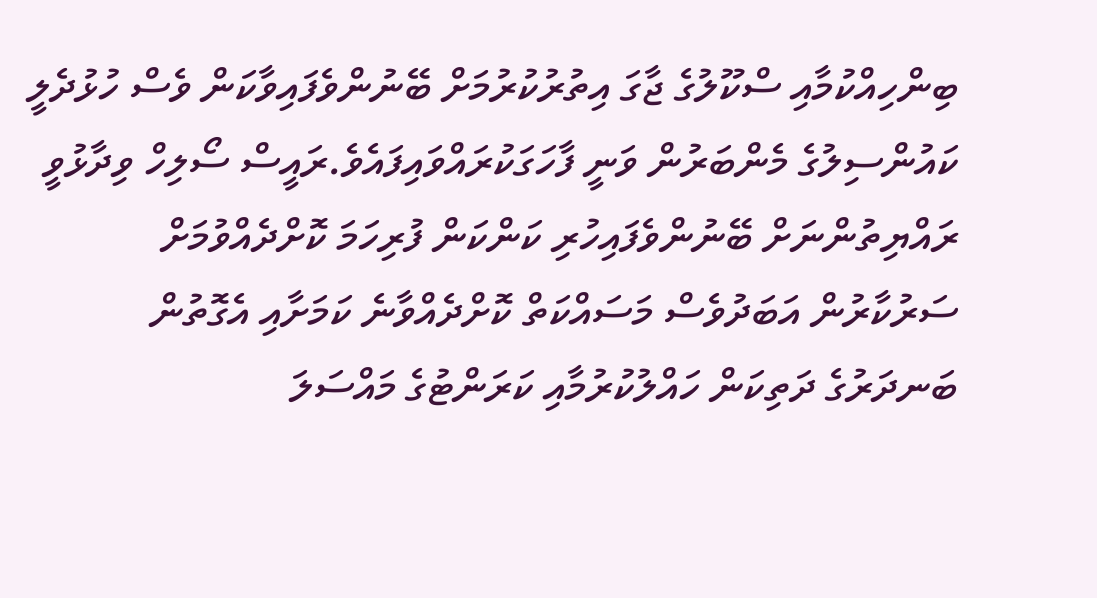ބިންހިއްކުމާއި ސްކޫލުގެ ޖާގަ އިތުރުކުރުމަށް ބޭނުންވެފައިވާކަން ވެސް ހުޅުދެލީ ކައުންސިލުގެ މެންބަރުން ވަނީ ފާހަގަކުރައްވައިފައެވެ.ރައީސް ސޯލިހް ވިދާޅުވީ ރައްޔިތުންނަށް ބޭނުންވެފައިހުރި ކަންކަން ފުރިހަމަ ކޮށްދެއްވުމަށް ސަރުކާރުން އަބަދުވެސް މަސައްކަތް ކޮށްދެއްވާނެ ކަމަށާއި އެގޮތުން ބަނދަރުގެ ދަތިކަން ހައްލުކުރުމާއި ކަރަންޓުގެ މައްސަލަ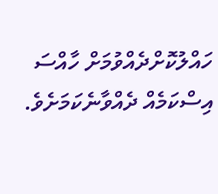ހައްލުކޮށްދެއްވުމަށް ހާއްސަ އިސްކަމެއް ދެއްވާނެކަމަށެވެ.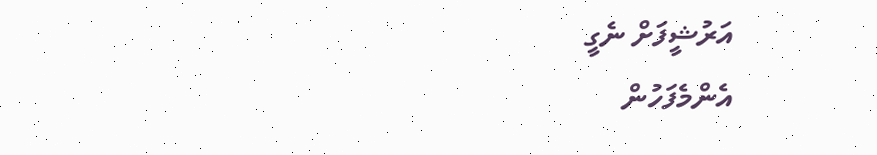އަރުޝީފަށް ނެގީ
އެންމެފަހުން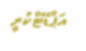އަޕްޑޭޓްކުރީ